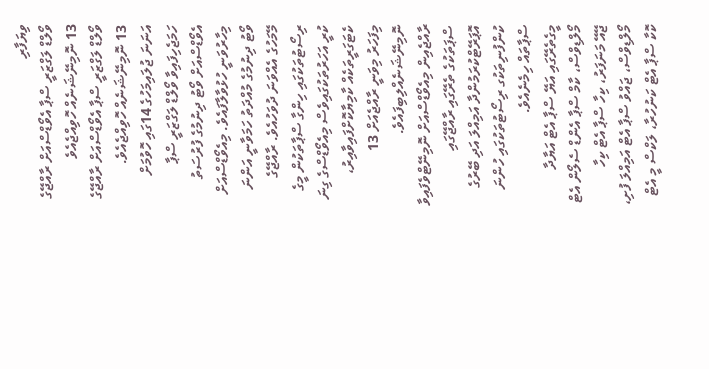ވިޔަފާރި
ވޯލްޑް ލަގްޒަރީ ސްޕާ އެވޯޑްސްއަށް ރާއްޖޭގެ 13 ނޮމިނޭޝަނެއް ހޮވިއްޖެއެވެ
ވޯލްޑް ލަގްޒަރީ ސްޕާ އެވޯޑްސްއަށް ރާއްޖޭގެ 13 ނޮމިނޭޝަނެއް ހޮވިއްޖެއެވެ.
އަނަނަ ޖުލައިމަހުގެ 14ގައި ހޮވުމަށް ހަމަޖެހިފައިވާ ވޯލްޑް ލަގްޒަރީ ސްޕާ އެވޯޑްސްއަށް ވޯޓު ދިނުމުގެ ފުރުސަތު މިހާރުވަނީ ހުޅުވާލާފައެވެ. މިއެވޯޑްސްއަށް ވޯޓު ދިނުމުގެ މުއްދަތު ހަމަވާނީ އަންނަ މޭމަހުގެ އެއްވަނަ ދުވަހުއެވެ. ރާއްޖޭގެ ރިސޯޓުތަކުގައި ހިންގާ ސްޕާތަކުން މީގެ ކުރީ އަހަރުތަކުގައިވެސް މިއެވޯޑްސްގެ ގިނަ ކެޓަގަރީތަކެއް ކާމިޔާކޮށްފައިވާއިރު، މިފަހަރު މިވަނީ ރާއްޖެއަށް 13 ނޮމިނޭޝަނެއްލިބިފައެވެ.
ރާއްޖެއިން މިއެވޯޑްސްއަށް ނޮމިނޭޓްވެފައިވާ ސްޕަތަކުގެ ތެރޭގައި ރާއްޖޭގައި އޮޕަރޭޓްކުރަމުންދާ އަމިއްލަ އަދި ބޭރުގެ ކުންފުނިތަކުގ ރިސޯޓުތަކުގައި ހުންނަ ސްޕާތައް ހިމެނެއެވެ.
މީގެތެރޭގައި އަޔޭ ސްޕާ އެޓް އަޔާދާ މޯލްޑިވްސް، ކާމް ސްޕާ އެންޑް ސެލޯން އެޓް ޖޭއޭ މަނަފަރު، ކިހާ ސްޕާ އެޓް ކިހާ މޯލްޑިވްސް، ޖައްވު ސްޕާ އެޓް އަމިއްލަ ފުށި، ކޮކާ ސްޕާ އެޓް ކަނުހުރާ، ލަކްސް މީ އެޓް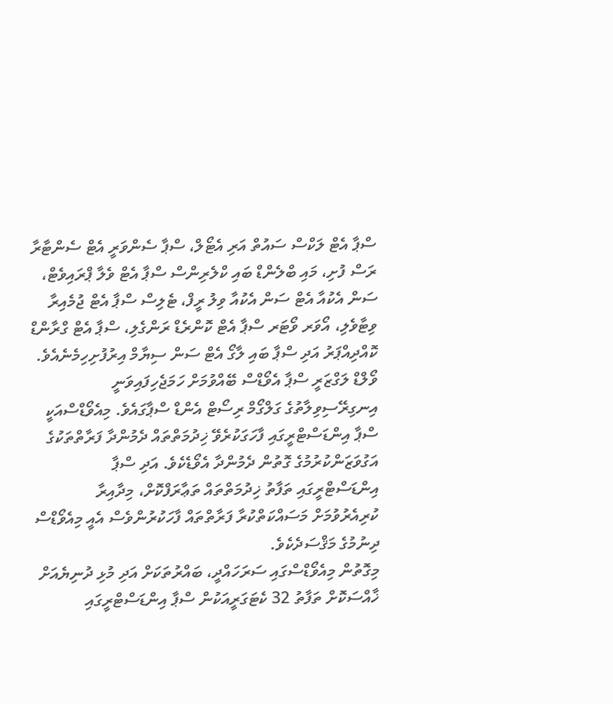ސްޕާ އެޓް ލަކްސް ސައުތް އަރި އެޓޯލް، ސްޕާ ސެންވަރީ އެޓް ސެންޓާރާ ރަސް ފުށި، މައި ބްލެންޑް ބައި ކްލެރިންސް ސްޕާ އެޓް ވެލާ ޕްރައިވެޓް، ސަން އެކުއާ އެޓް ސަން އެކުއާ ވިލު ރީފް، ޓެލިސް ސްޕާ އެޓް ޖުމެއިރާ ވިޓާވެލި، އޯވަރ ވޯޓަރ ސްޕާ އެޓް ކޮންރެޑް ރަންގެލި، ސްޕާ އެޓް ގްރާންޑް ކޮއްދިއްޕަރު އަދި ސްޕާ ބައި ލާގޯ އެޓް ސަން ސިޔާމް އިރުފުށިހިމެނެއެވެ.
ވޯލްޑް ލަގްޒަރީ ސްޕާ އެވޯޑްސް ބޭއްވުމަށް ހަމަޖެހިފައިވަނީ އިނގިރޭސިވިލާތުގެ ގަލްގޯމް ރިސޯޓް އެންޑް ސްޕާގައެވެ. މިއެވޯޑްސްއަކީ ސްޕާ އިންޑަސްޓްރީގައި ފާހަގަކުރެވޭ ޚިދުމަތްތައް ދެމުންދާ ފަރާތްތަކުގެ އަގުވަޒަންކުރުމުގެ ގޮތުން ދެމުންދާ އެވޯޑެކެވެ. އަދި ސްޕާ އިންޑަސްޓްރީގައި ތަފާތު ޚިދުމަތްތައް ތަޢާރަފްކޮށް، މިދާއިރާ ކުރިއެރުވުމަށް މަސައްކަތްކުރާ ފަރާތްތައް ފާހަކުރުންވެސް އެއީ މިއެވޯޑްސް ދިނުމުގެ މަޤްސަދެކެވެ.
މިގޮތުން މިއެވޯޑްސްގައި ސަރަހައްދީ، ބައްރުތަކަށް އަދި މުޅި ދުނިޔެއަށް ޚާއްސަކޮށް ތަފާތު 32 ކެޓަގަރީއަކުން ސްޕާ އިންޑަސްޓްރީގައި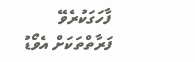ފާހަގަކުރެވޭ ފަރާތްތަކަށް އެވޯޑު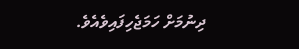ދިނުމަށް ހަމަޖެހިފައިވެއެވެ.